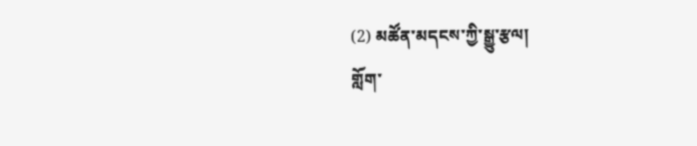(2) མཚོན་མདངས་ཀྱི་སྒྱུ་རྩལ།
གློག་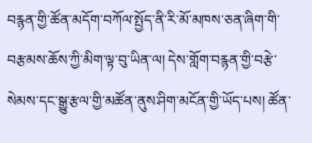བརྙན་གྱི་ཚོན་མདོག་བཀོལ་སྤྱོད་ནི་རི་མོ་མཁས་ཅན་ཞིག་གི་བརྩམས་ཆོས་ཀྱི་མིག་ལྟ་བུ་ཡིན་ལ། དེས་གློག་བརྙན་གྱི་བརྩེ་སེམས་དང་སྒྱུ་རྩལ་གྱི་མཚོན་ནུས་ཤིག་མངོན་གྱི་ཡོད་པས། ཚོན་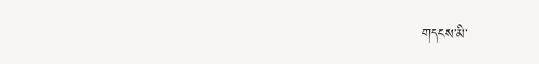གདངས་མི་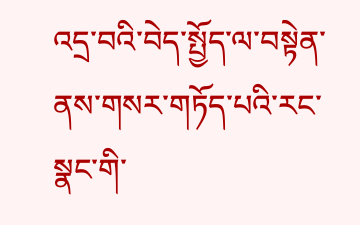འདྲ་བའི་བེད་སྤྱོད་ལ་བསྟེན་ནས་གསར་གཏོད་པའི་རང་སྣང་གི་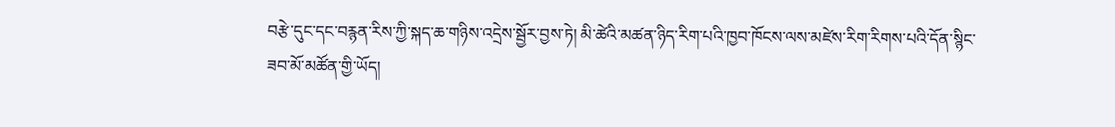བརྩེ་དུང་དང་བརྙན་རིས་ཀྱི་སྐད་ཆ་གཉིས་འདྲེས་སྦྱོར་བྱས་ཏེ། མི་ཚེའི་མཚན་ཉིད་རིག་པའི་ཁྱབ་ཁོངས་ལས་མཛེས་རིག་རིགས་པའི་དོན་སྙིང་ཟབ་མོ་མཚོན་གྱི་ཡོད།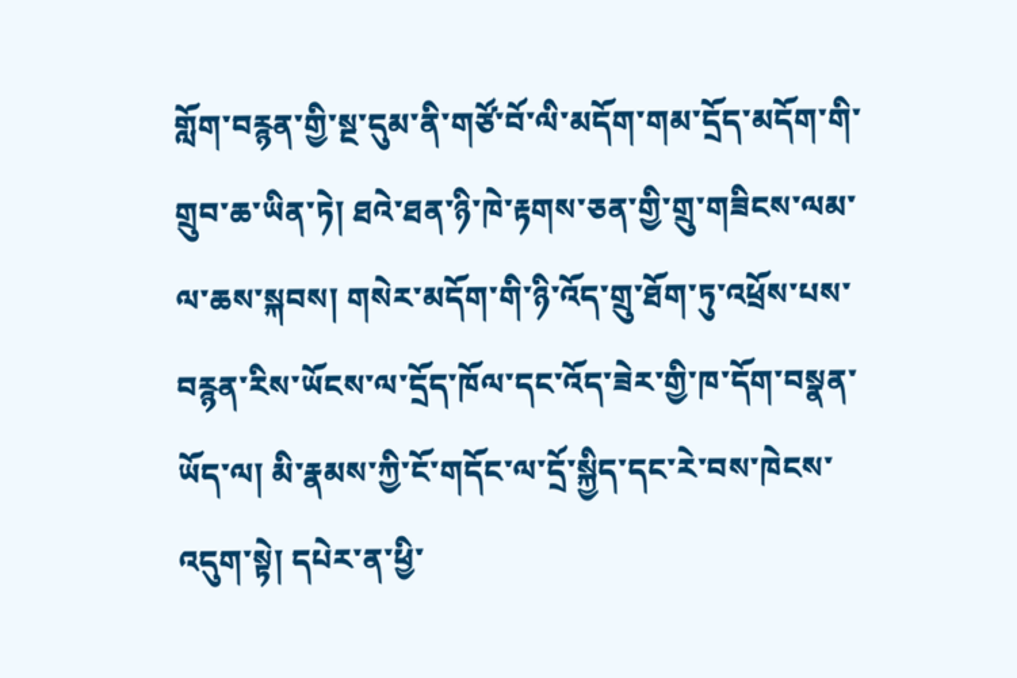གློག་བརྙན་གྱི་སྔ་དུམ་ནི་གཙོ་བོ་ལི་མདོག་གམ་དྲོད་མདོག་གི་གྲུབ་ཆ་ཡིན་ཏེ། ཐའེ་ཐན་ཉི་ཁེ་རྟགས་ཅན་གྱི་གྲུ་གཟིངས་ལམ་ལ་ཆས་སྐབས། གསེར་མདོག་གི་ཉི་འོད་གྲུ་ཐོག་ཏུ་འཕྲོས་པས་བརྙན་རིས་ཡོངས་ལ་དྲོད་ཁོལ་དང་འོད་ཟེར་གྱི་ཁ་དོག་བསྣན་ཡོད་ལ། མི་རྣམས་ཀྱི་ངོ་གདོང་ལ་དྲོ་སྐྱིད་དང་རེ་བས་ཁེངས་འདུག་སྟེ། དཔེར་ན་ཕྱི་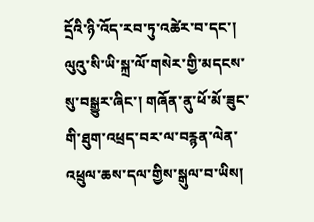དྲོའི་ཉི་འོད་རབ་ཏུ་འཚེར་བ་དང་། ལུའུ་སི་ཡི་སྐྲ་ལོ་གསེར་གྱི་མདངས་སུ་བསྒྱུར་ཞིང་། གཞོན་ནུ་ཕོ་མོ་ཟུང་གི་ཐུག་འཕྲད་བར་ལ་བརྙན་ལེན་འཕྲུལ་ཆས་དལ་གྱིས་སྒུལ་བ་ཡིས།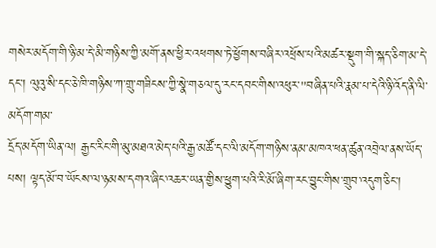གསེར་མདོག་གི་ཉི་མ་དེ་མི་གཉིས་ཀྱི་མགོ་ནས་ཕྱིར་འཕགས་ཏེ་ཕྱོགས་བཞིར་འཕྲོས་པའི་མཚར་སྡུག་གི་སྐད་ཅིག་མ་དེ་དང་། ལུའུ་སི་དང་ཅེ་ཁི་གཉིས་ཀ་གྲུ་གཟིངས་ཀྱི་སྣེ་གཅལ་དུ་རང་དབང་གིས་འཕུར་"བཞིན་པའི་རྣམ་པ་དེའི་ཉི་འོད་ནི་ལི་མདོག་གམ་
དྲོད་མདོག་ཡིན་ལ། རྒྱང་རིང་གི་མུ་མཐའ་མེད་པའི་རྒྱ་མཚོ་དང་ལི་མདོག་གཉིས་ནམ་མཁའ་ཕན་ཚུན་འབྲེལ་ནས་ཡོད་པས། ལྟད་མོ་བ་ཡོངས་ལ་ཉམས་དགའ་ཞིང་འཆར་ཡན་གྱིས་ཕྱུག་པའི་རི་མོ་ཞིག་རང་བྱུང་གིས་གྲུབ་འདུག་ཅིང་།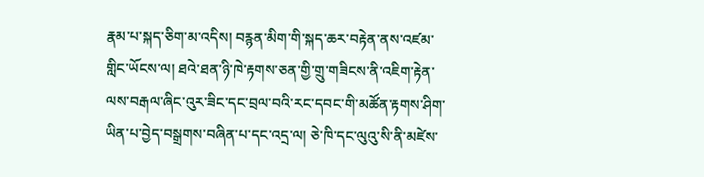རྣམ་པ་སྐད་ཅིག་མ་འདིས། བརྙན་མིག་གི་སྐད་ཆར་བརྟེན་ནས་འཛམ་གླིང་ཡོངས་ལ། ཐའེ་ཐན་ཉི་ཁེ་རྟགས་ཅན་གྱི་གྲུ་གཟིངས་ནི་འཇིག་རྟེན་ལས་བརྒལ་ཞིང་འུར་ཟིང་དང་བྲལ་བའི་རང་དབང་གི་མཚོན་རྟགས་ཤིག་ཡིན་པ་བྱེད་བསྒྲགས་བཞིན་པ་དང་འདྲ་ལ། ཅེ་ཁི་དང་ལུའུ་སི་ནི་མཛེས་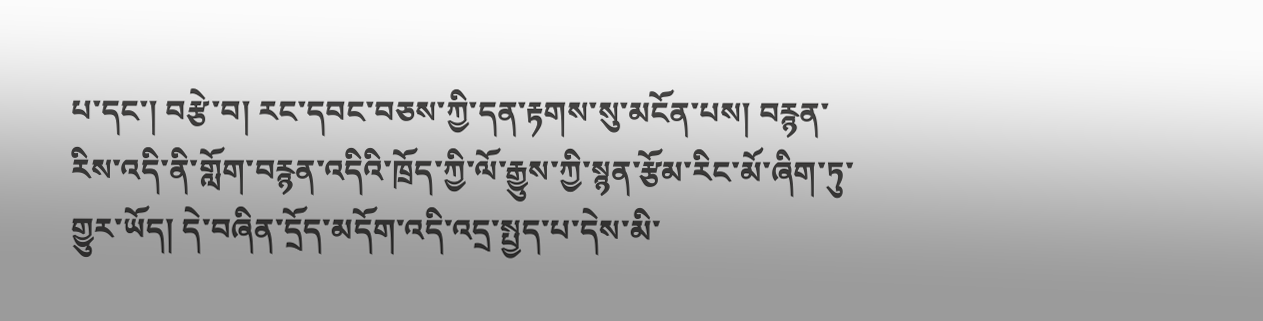པ་དང་། བརྩེ་བ། རང་དབང་བཅས་ཀྱི་དན་རྟགས་སུ་མངོན་པས། བརྙན་རིས་འདི་ནི་གློག་བརྙན་འདིའི་ཁྲོད་ཀྱི་ལོ་རྒྱུས་ཀྱི་སྙན་རྩོམ་རིང་མོ་ཞིག་ཏུ་གྱུར་ཡོད། དེ་བཞིན་དྲོད་མདོག་འདི་འདྲ་སྤྱད་པ་དེས་མི་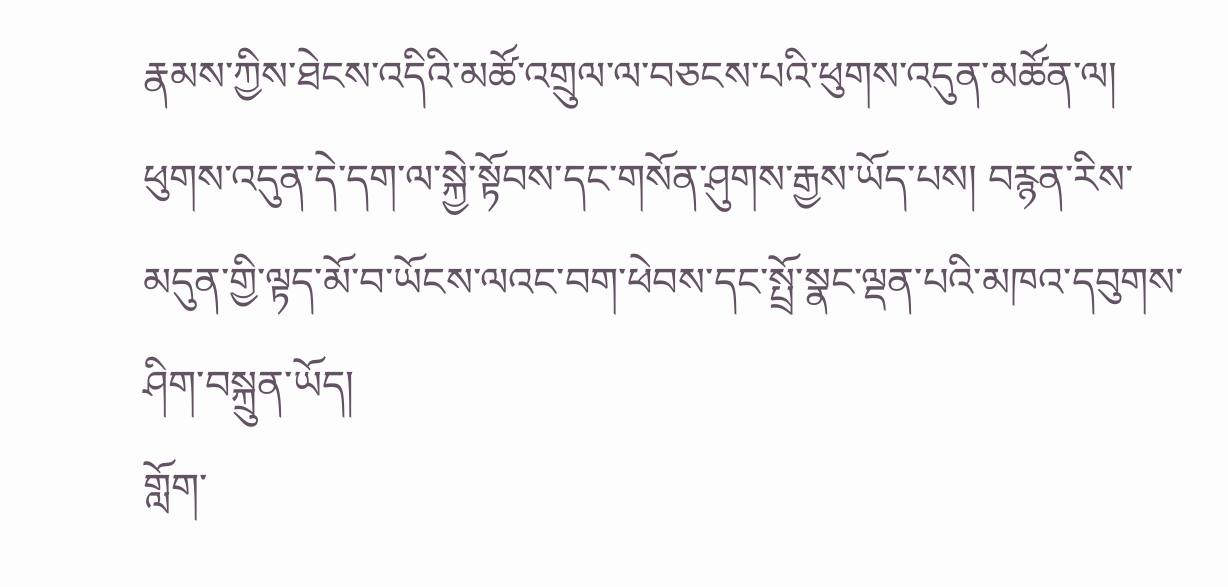རྣམས་ཀྱིས་ཐེངས་འདིའི་མཚོ་འགྲུལ་ལ་བཅངས་པའི་ཕུགས་འདུན་མཚོན་ལ། ཕུགས་འདུན་དེ་དག་ལ་སྐྱེ་སྟོབས་དང་གསོན་ཤུགས་རྒྱས་ཡོད་པས། བརྙན་རིས་མདུན་གྱི་ལྟད་མོ་བ་ཡོངས་ལའང་བག་ཕེབས་དང་སྤྲོ་སྣང་ལྡན་པའི་མཁའ་དབུགས་ཤིག་བསྐྲུན་ཡོད།
གློག་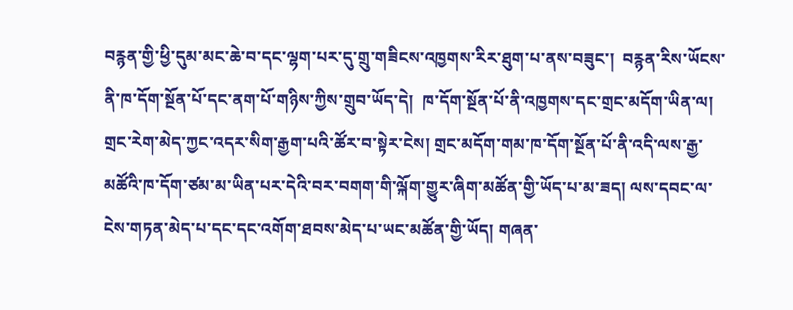བརྙན་གྱི་ཕྱི་དུམ་མང་ཆེ་བ་དང་ལྷག་པར་དུ་གྲུ་གཟིངས་འཁྱགས་རིར་ཐུག་པ་ནས་བཟུང་།  བརྙན་རིས་ཡོངས་ནི་ཁ་དོག་སྔོན་པོ་དང་ནག་པོ་གཉིས་ཀྱིས་གྲུབ་ཡོད་དེ།  ཁ་དོག་སྔོན་པོ་ནི་འཁྱགས་དང་གྲང་མདོག་ཡིན་ལ། གྲང་རེག་མེད་ཀྱང་འདར་སིག་རྒྱག་པའི་ཚོར་བ་སྟེར་ངེས། གྲང་མདོག་གམ་ཁ་དོག་སྔོན་པོ་ནི་འདི་ལས་རྒྱ་མཚོའི་ཁ་དོག་ཙམ་མ་ཡིན་པར་དེའི་བར་བགག་གི་ལྐོག་གྱུར་ཞིག་མཚོན་གྱི་ཡོད་པ་མ་ཟད། ལས་དབང་ལ་ངེས་གཏན་མེད་པ་དང་དང་འགོག་ཐབས་མེད་པ་ཡང་མཚོན་གྱི་ཡོད། གཞན་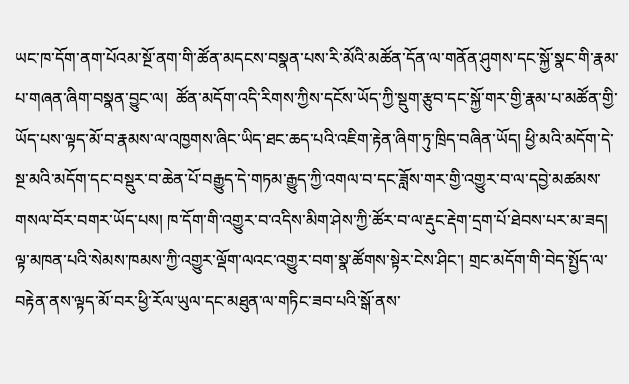ཡང་ཁ་དོག་ནག་པོའམ་སྔོ་ནག་གི་ཚོན་མདངས་བསྣན་པས་རི་མོའི་མཚོན་དོན་ལ་གནོན་ཤུགས་དང་སྐྱོ་སྣང་གི་རྣམ་པ་གཞན་ཞིག་བསྣན་བྱུང་ལ།  ཚོན་མདོག་འདི་རིགས་ཀྱིས་དངོས་ཡོད་ཀྱི་སྡུག་རྩུབ་དང་སྐྱོ་གར་གྱི་རྣམ་པ་མཚོན་གྱི་ཡོད་པས་ལྟད་མོ་བ་རྣམས་ལ་འཁྱགས་ཞིང་ཡིད་ཐང་ཆད་པའི་འཇིག་རྟེན་ཞིག་ཏུ་ཁྲིད་བཞིན་ཡོད། ཕྱི་མའི་མདོག་དེ་སྔ་མའི་མདོག་དང་བསྡུར་བ་ཆེན་པོ་བརྒྱུད་དེ་གཏམ་རྒྱུད་ཀྱི་འགལ་བ་དང་ཟློས་གར་གྱི་འགྱུར་བ་ལ་དབྱེ་མཚམས་གསལ་བོར་བགར་ཡོད་པས། ཁ་དོག་གི་འགྱུར་བ་འདིས་མིག་ཤེས་ཀྱི་ཚོར་བ་ལ་རྡུང་རྡེག་དྲག་པོ་ཐེབས་པར་མ་ཟད། ལྟ་མཁན་པའི་སེམས་ཁམས་ཀྱི་འགྱུར་ལྡོག་ལའང་འགྱུར་བག་སྣ་ཚོགས་སྟེར་ངེས་ཤིང་། གྲང་མདོག་གི་བེད་སྤྱོད་ལ་བརྟེན་ནས་ལྟད་མོ་བར་ཕྱི་རོལ་ཡུལ་དང་མཐུན་ལ་གཏིང་ཟབ་པའི་སྒོ་ནས་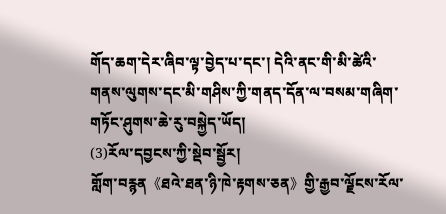གོད་ཆག་དེར་ཞིབ་ལྟ་བྱེད་པ་དང་། དེའི་ནང་གི་མི་ཚེའི་གནས་ལུགས་དང་མི་གཤིས་ཀྱི་གནད་དོན་ལ་བསམ་གཞིག་གཏོང་ཤུགས་ཆེ་རུ་བསྐྱེད་ཡོད།
(3)རོལ་དབྱངས་ཀྱི་སྡེབ་སྦྱོར།
གློག་བརྙན《ཐའེ་ཐན་ཉི་ཁེ་རྟགས་ཅན》གྱི་རྒྱབ་ལྗོངས་རོལ་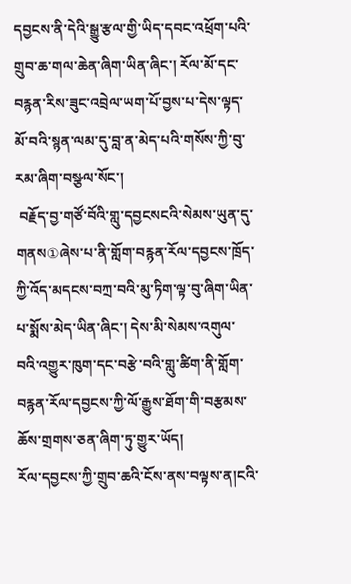དབྱངས་ནི་དེའི་སྒྱུ་རྩལ་གྱི་ཡིད་དབང་འཕྲོག་པའི་གྲུབ་ཆ་གལ་ཆེན་ཞིག་ཡིན་ཞིང་། རོལ་མོ་དང་བརྙན་རིས་ཟུང་འབྲེལ་ཡག་པོ་བྱས་པ་དེས་ལྟད་མོ་བའི་སྙན་ལམ་དུ་བླ་ན་མེད་པའི་གསོས་ཀྱི་བུ་རམ་ཞིག་བསྩལ་སོང་།
 བརྗོད་བྱ་གཙོ་བོའི་གླུ་དབྱངསངའི་སེམས་ཡུན་དུ་གནས①ཞེས་པ་ནི་གློག་བརྙན་རོལ་དབྱངས་ཁྲོད་ཀྱི་འོད་མདངས་བཀྲ་བའི་མུ་ཏིག་ལྟ་བུ་ཞིག་ཡིན་པ་སྨོས་མེད་ཡིན་ཞིང་། དེས་མི་སེམས་འགུལ་བའི་འགྱུར་ཁུག་དང་བརྩེ་བའི་གླུ་ཚིག་ནི་གློག་བརྙན་རོལ་དབྱངས་ཀྱི་ལོ་རྒྱུས་ཐོག་གི་བརྩམས་ཆོས་གྲགས་ཅན་ཞིག་ཏུ་གྱུར་ཡོད།
རོལ་དབྱངས་ཀྱི་གྲུབ་ཆའི་ངོས་ནས་བལྟས་ན།ངའི་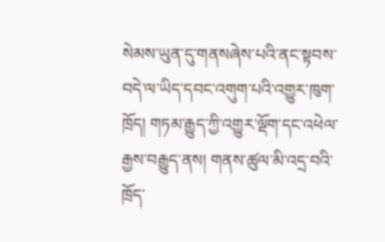སེམས་ཡུན་དུ་གནསཞེས་པའི་ནང་སྟབས་བདེ་ལ་ཡིད་དབང་འགུག་པའི་འགྱུར་ཁུག་ཁྲོད། གཏམ་རྒྱུད་ཀྱི་འགྱུར་ལྡོག་དང་འཕེལ་རྒྱས་བརྒྱུད་ནས། གནས་ཚུལ་མི་འདྲ་བའི་ཁྲོད་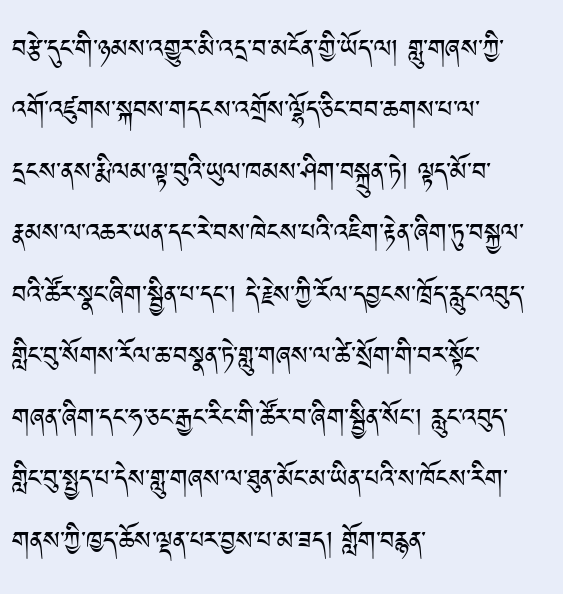བརྩེ་དུང་གི་ཉམས་འགྱུར་མི་འདྲ་བ་མངོན་གྱི་ཡོད་ལ། གླུ་གཞས་ཀྱི་འགོ་འཛུགས་སྐབས་གདངས་འགྲོས་ལྷོད་ཅིང་བབ་ཆགས་པ་ལ་དྲངས་ནས་རྨི་ལམ་ལྟ་བུའི་ཡུལ་ཁམས་ཤིག་བསྐྲུན་ཏེ། ལྟད་མོ་བ་རྣམས་ལ་འཆར་ཡན་དང་རེ་བས་ཁེངས་པའི་འཇིག་རྟེན་ཞིག་ཏུ་བསྐྱལ་བའི་ཚོར་སྣང་ཞིག་སྦྱིན་པ་དང་། དེ་རྗེས་ཀྱི་རོལ་དབྱངས་ཁྲོད་རླུང་འབུད་གླིང་བུ་སོགས་རོལ་ཆ་བསྣན་ཏེ་གླུ་གཞས་ལ་ཚེ་སྲོག་གི་བར་སྟོང་གཞན་ཞིག་དང་ཧ་ཅང་རྒྱང་རིང་གི་ཚོར་བ་ཞིག་སྦྱིན་སོང་། རླུང་འབུད་གླིང་བུ་སྤྱད་པ་དེས་གླུ་གཞས་ལ་ཐུན་མོང་མ་ཡིན་པའི་ས་ཁོངས་རིག་གནས་ཀྱི་ཁྱད་ཆོས་ལྡན་པར་བྱས་པ་མ་ཟད། གློག་བརྙན་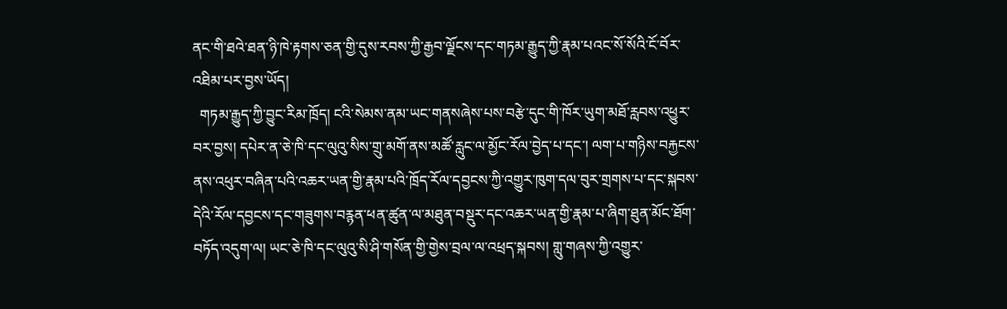ནང་གི་ཐའེ་ཐན་ཉི་ཁེ་རྟགས་ཅན་གྱི་དུས་རབས་ཀྱི་རྒྱབ་ལྗོངས་དང་གཏམ་རྒྱུད་ཀྱི་རྣམ་པའང་སོ་སོའི་ངོ་བོར་འཐིམ་པར་བྱས་ཡོད།
  གཏམ་རྒྱུད་ཀྱི་བྱུང་རིམ་ཁྲོད། ངའི་སེམས་ནམ་ཡང་གནསཞེས་པས་བརྩེ་དུང་གི་ཁོར་ཡུག་མཐོ་རླབས་འཕྱུར་བར་བྱས། དཔེར་ན་ཅེ་ཁི་དང་ལུའུ་སིས་གྲུ་མགོ་ནས་མཚོ་རླུང་ལ་མྱོང་རོལ་བྱེད་པ་དང་། ལག་པ་གཉིས་བརྐྱངས་ནས་འཕུར་བཞིན་པའི་འཆར་ཡན་གྱི་རྣམ་པའི་ཁྲོད་རོལ་དབྱངས་ཀྱི་འགྱུར་ཁུག་དལ་བུར་གྲགས་པ་དང་སྐབས་དེའི་རོལ་དབྱངས་དང་གཟུགས་བརྙན་ཕན་ཚུན་ལ་མཐུན་བསྡུར་དང་འཆར་ཡན་གྱི་རྣམ་པ་ཞིག་ཐུན་མོང་ཐོག་བཏོད་འདུག་ལ། ཡང་ཅེ་ཁི་དང་ལུའུ་སི་ཤི་གསོན་གྱི་གྱེས་བྲལ་ལ་འཕྲད་སྐབས། གླུ་གཞས་ཀྱི་འགྱུར་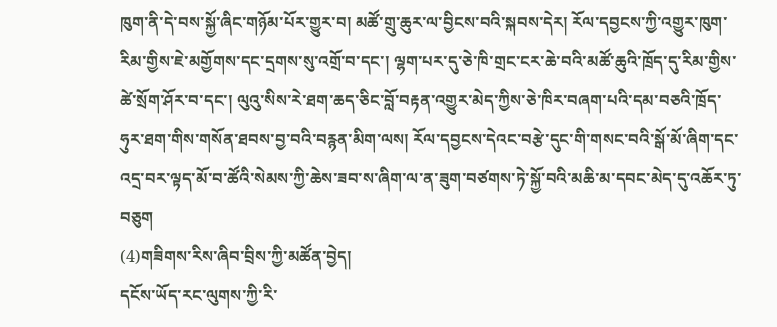ཁུག་ནི་དེ་བས་སྐྱོ་ཞིང་གཉོམ་པོར་གྱུར་བ། མཚོ་གྲུ་ཆུར་ལ་བྱིངས་བའི་སྐབས་དེར། རོལ་དབྱངས་ཀྱི་འགྱུར་ཁུག་རིམ་གྱིས་ཇེ་མགྱོགས་དང་དྲགས་སུ་འགྲོ་བ་དང་། ལྷག་པར་དུ་ཅེ་ཁི་གྲང་ངར་ཆེ་བའི་མཚོ་ཆུའི་ཁྲོད་དུ་རིམ་གྱིས་ཚེ་སྲོག་ཤོར་བ་དང་། ལུའུ་སིས་རེ་ཐག་ཆད་ཅིང་བློ་བརྟན་འགྱུར་མེད་ཀྱིས་ཅེ་ཁིར་བཞག་པའི་དམ་བཅའི་ཁྲོད་ཧུར་ཐག་གིས་གསོན་ཐབས་བྱ་བའི་བརྙན་མིག་ལས། རོལ་དབྱངས་དེའང་བརྩེ་དུང་གི་གསང་བའི་སྒོ་མོ་ཞིག་དང་འདྲ་བར་ལྟད་མོ་བ་ཚོའི་སེམས་ཀྱི་ཆེས་ཟབ་ས་ཞིག་ལ་ན་ཟུག་བཙགས་ཏེ་སྐྱོ་བའི་མཆི་མ་དབང་མེད་དུ་འཆོར་ཏུ་བཅུག
(4)གཟིགས་རིས་ཞིབ་བྲིས་ཀྱི་མཚོན་བྱེད།
དངོས་ཡོད་རང་ལུགས་ཀྱི་རི་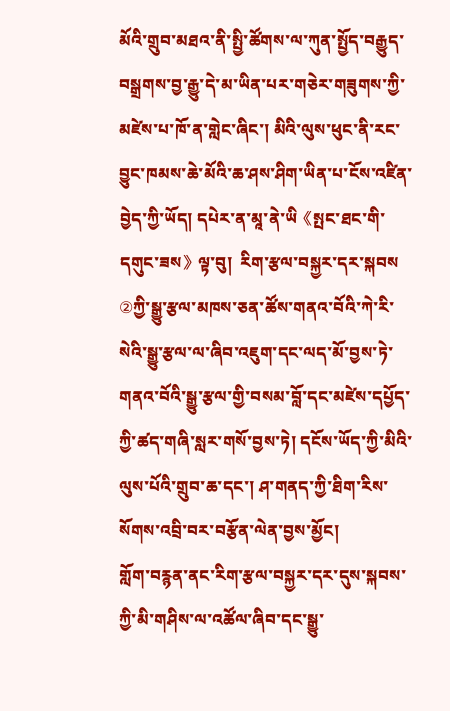མོའི་གྲུབ་མཐའ་ནི་སྤྱི་ཚོགས་ལ་ཀུན་སྤྱོད་བརྒྱུད་བསྒྲགས་བྱ་རྒྱུ་དེ་མ་ཡིན་པར་གཅེར་གཟུགས་ཀྱི་མཛེས་པ་ཁོ་ན་གླེང་ཞིང་། མིའི་ལུས་ཕུང་ནི་རང་བྱུང་ཁམས་ཆེ་མོའི་ཆ་ཤས་ཤིག་ཡིན་པ་ངོས་འཛིན་བྱེད་ཀྱི་ཡོད། དཔེར་ན་མཱ་ནེ་ཡི《སྤང་ཐང་གི་དགུང་ཟས》ལྟ་བུ།  རིག་རྩལ་བསྐྱར་དར་སྐབས ②ཀྱི་སྒྱུ་རྩལ་མཁས་ཅན་ཚོས་གནའ་བོའི་ཀེ་རི་སེའི་སྒྱུ་རྩལ་ལ་ཞིབ་འཇུག་དང་ལད་མོ་བྱས་ཏེ་གནའ་བོའི་སྒྱུ་རྩལ་གྱི་བསམ་བློ་དང་མཛེས་དཔྱོད་ཀྱི་ཚད་གཞི་སླར་གསོ་བྱས་ཏེ། དངོས་ཡོད་ཀྱི་མིའི་ལུས་པོའི་གྲུབ་ཆ་དང་། ཤ་གནད་ཀྱི་ཐིག་རིས་སོགས་འབྲི་བར་བརྩོན་ལེན་བྱས་མྱོང།
གློག་བརྙན་ནང་རིག་རྩལ་བསྐྱར་དར་དུས་སྐབས་ཀྱི་མི་གཤིས་ལ་འཚོལ་ཞིབ་དང་སྒྱུ་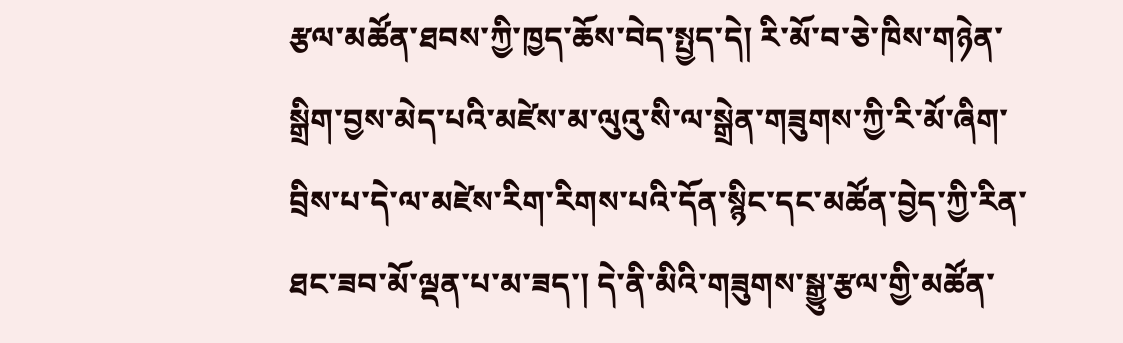རྩལ་མཚོན་ཐབས་ཀྱི་ཁྱད་ཆོས་བེད་སྤྱད་དེ། རི་མོ་བ་ཅེ་ཁིས་གཉེན་སྒྲིག་བྱས་མེད་པའི་མཛེས་མ་ལུའུ་སི་ལ་སྒྲེན་གཟུགས་ཀྱི་རི་མོ་ཞིག་བྲིས་པ་དེ་ལ་མཛེས་རིག་རིགས་པའི་དོན་སྙིང་དང་མཚོན་བྱེད་ཀྱི་རིན་ཐང་ཟབ་མོ་ལྡན་པ་མ་ཟད་། དེ་ནི་མིའི་གཟུགས་སྒྱུ་རྩལ་གྱི་མཚོན་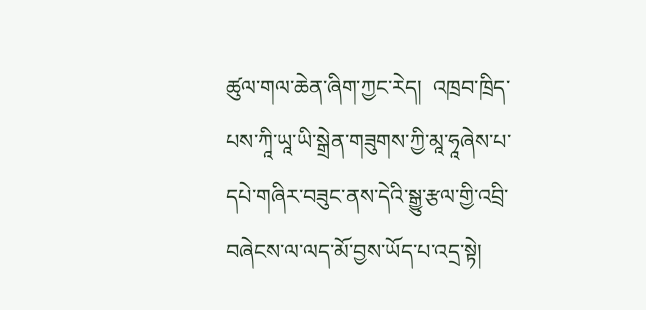ཚུལ་གལ་ཆེན་ཞིག་ཀྱང་རེད།  འཁྲབ་ཁྲིད་པས་ཀཱི་ཡཱ་ཡི་སྒྲེན་གཟུགས་ཀྱི་མཱ་ཧཱཞེས་པ་དཔེ་གཞིར་བཟུང་ནས་དེའི་སྒྱུ་རྩལ་གྱི་འབྲི་བཞེངས་ལ་ལད་མོ་བྱས་ཡོད་པ་འདྲ་སྟེ།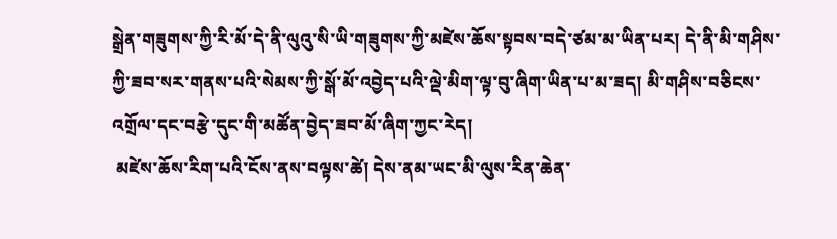སྒྲེན་གཟུགས་ཀྱི་རི་མོ་དེ་ནི་ལུའུ་སི་ཡི་གཟུགས་ཀྱི་མཛེས་ཆོས་སྟབས་བདེ་ཙམ་མ་ཡིན་པར། དེ་ནི་མི་གཤིས་ཀྱི་ཟབ་སར་གནས་པའི་སེམས་ཀྱི་སྒོ་མོ་འབྱེད་པའི་ལྡེ་མིག་ལྟ་བུ་ཞིག་ཡིན་པ་མ་ཟད། མི་གཤིས་བཅིངས་འགྲོལ་དང་བརྩེ་དུང་གི་མཚོན་བྱེད་ཟབ་མོ་ཞིག་ཀྱང་རེད།
 མཛེས་ཆོས་རིག་པའི་ངོས་ནས་བལྟས་ཚེ། དེས་ནམ་ཡང་མི་ལུས་རིན་ཆེན་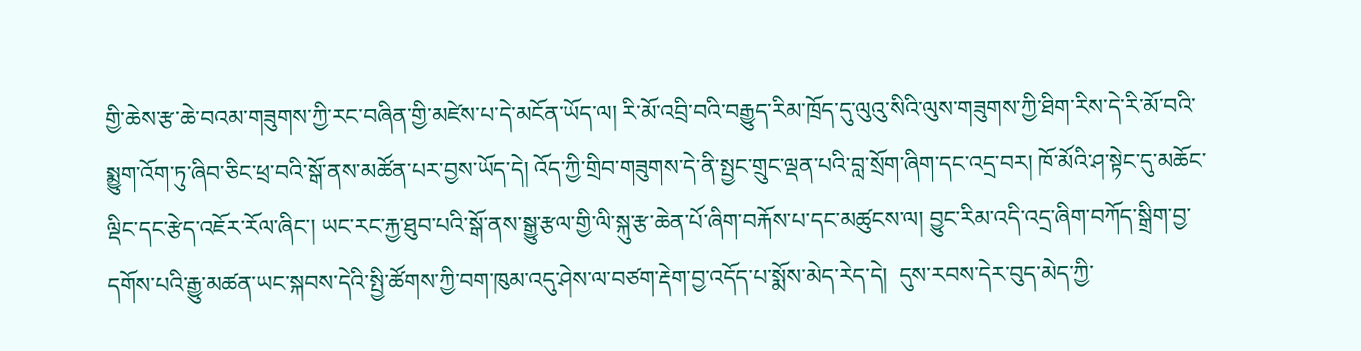གྱི་ཆེས་རྩ་ཆེ་བའམ་གཟུགས་ཀྱི་རང་བཞིན་གྱི་མཛེས་པ་དེ་མངོན་ཡོད་ལ། རི་མོ་འབྲི་བའི་བརྒྱུད་རིམ་ཁྲོད་དུ་ལུའུ་སིའི་ལུས་གཟུགས་ཀྱི་ཐིག་རིས་དེ་རི་མོ་བའི་སྨྱུག་འོག་ཏུ་ཞིབ་ཅིང་ཕྲ་བའི་སྒོ་ནས་མཚོན་པར་བྱས་ཡོད་དེ། འོད་ཀྱི་གྲིབ་གཟུགས་དེ་ནི་སྤྱང་གྲུང་ལྡན་པའི་བླ་སྲོག་ཞིག་དང་འདྲ་བར། ཁོ་མོའི་ཤ་སྟེང་དུ་མཆོང་ལྡིང་དང་རྩེད་འཇོར་རོལ་ཞིང་། ཡང་རང་རྐྱ་ཐུབ་པའི་སྒོ་ནས་སྒྱུ་རྩལ་གྱི་ལི་སྐུ་རྩ་ཆེན་པོ་ཞིག་བརྐོས་པ་དང་མཚུངས་ལ། བྱུང་རིམ་འདི་འདྲ་ཞིག་བཀོད་སྒྲིག་བྱ་དགོས་པའི་རྒྱུ་མཚན་ཡང་སྐབས་དེའི་སྤྱི་ཚོགས་ཀྱི་བག་ཁུམ་འདུ་ཤེས་ལ་བཙག་རྡེག་བྱ་འདོད་པ་སྨོས་མེད་རེད་དེ།  དུས་རབས་དེར་བུད་མེད་ཀྱི་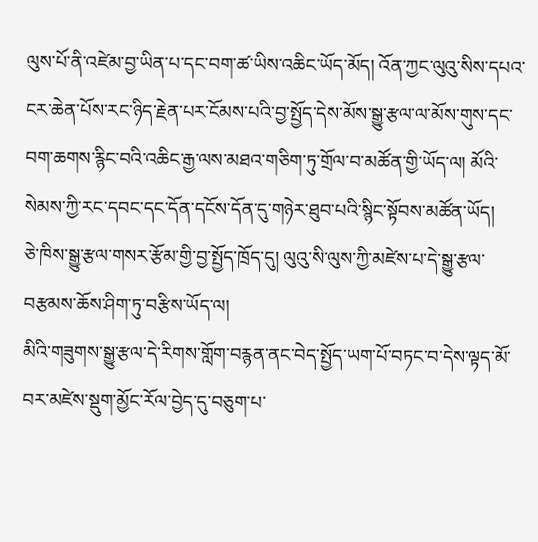ལུས་པོ་ནི་འཛེམ་བྱ་ཡིན་པ་དང་བག་ཚ་ཡིས་འཆིང་ཡོད་མོད། འོན་ཀྱང་ལུའུ་སིས་དཔའ་ངར་ཆེན་པོས་རང་ཉིད་རྗེན་པར་ངོམས་པའི་བྱ་སྤྱོད་དེས་མོས་སྒྱུ་རྩལ་ལ་མོས་གུས་དང་བག་ཆགས་རྙིང་བའི་འཆིང་རྒྱ་ལས་མཐའ་གཅིག་ཏུ་གྲོལ་བ་མཚོན་གྱི་ཡོད་ལ། མོའི་སེམས་ཀྱི་རང་དབང་དང་དོན་དངོས་དོན་དུ་གཉེར་ཐུབ་པའི་སྙིང་སྟོབས་མཚོན་ཡོད།
ཅེ་ཁིས་སྒྱུ་རྩལ་གསར་རྩོམ་གྱི་བྱ་སྤྱོད་ཁྲོད་དུ། ལུའུ་སི་ལུས་ཀྱི་མཛེས་པ་དེ་སྒྱུ་རྩལ་བརྩམས་ཆོས་ཤིག་ཏུ་བརྩིས་ཡོད་ལ།
མིའི་གཟུགས་སྒྱུ་རྩལ་དེ་རིགས་གློག་བརྙན་ནང་བེད་སྤྱོད་ཡག་པོ་བཏང་བ་དེས་ལྟད་མོ་བར་མཛེས་སྡུག་མྱོང་རོལ་བྱེད་དུ་བཅུག་པ་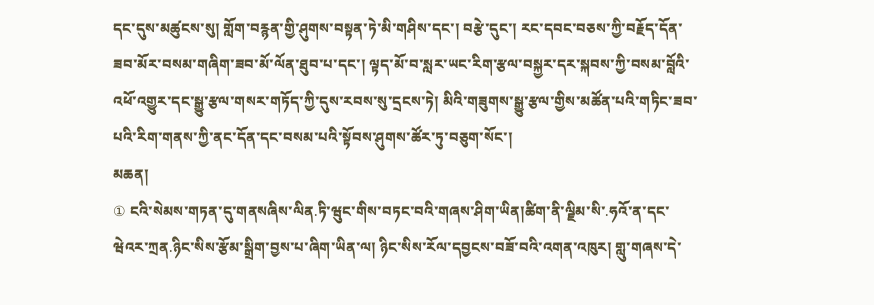དང་དུས་མཚུངས་སུ། གློག་བརྙན་གྱི་ཤུགས་བསྟན་ཏེ་མི་གཤིས་དང་། བརྩེ་དུང་། རང་དབང་བཅས་ཀྱི་བརྗོད་དོན་ཟབ་མོར་བསམ་གཞིག་ཟབ་མོ་ལོན་ཐུབ་པ་དང་། ལྟད་མོ་བ་སླར་ཡང་རིག་རྩལ་བསྐྱར་དར་སྐབས་ཀྱི་བསམ་བློའི་འཕོ་འགྱུར་དང་སྒྱུ་རྩལ་གསར་གཏོད་ཀྱི་དུས་རབས་སུ་དྲངས་ཏེ། མིའི་གཟུགས་སྒྱུ་རྩལ་གྱིས་མཚོན་པའི་གཏིང་ཟབ་པའི་རིག་གནས་ཀྱི་ནང་དོན་དང་བསམ་པའི་སྟོབས་ཤུགས་ཚོར་ཏུ་བཅུག་སོང་།
མཆན།
① ངའི་སེམས་གཏན་དུ་གནསཞིས་ལིན.ཏི་ཝུང་གིས་བཏང་བའི་གཞས་ཤིག་ཡིན།ཚིག་ནི་ལྗིམ་སི་.ཧའོ་ན་དང་ཝེའར་ཀྲན.ཉིང་སིས་རྩོམ་སྒྲིག་བྱས་པ་ཞིག་ཡིན་ལ། ཉིང་སིས་རོལ་དབྱངས་བཟོ་བའི་འགན་འཁུར། གླུ་གཞས་དེ་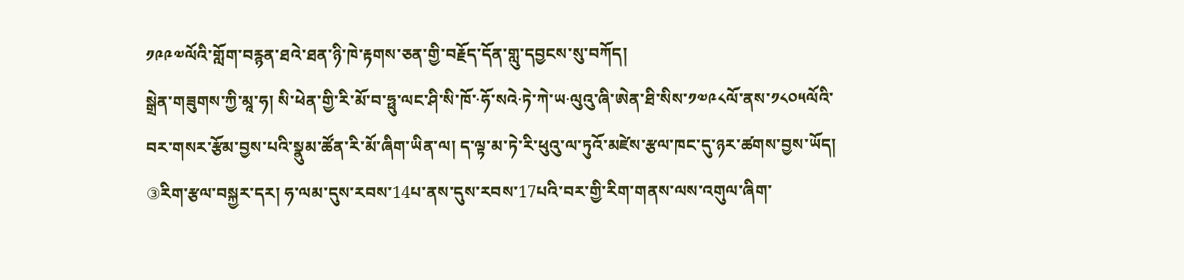༡༩༩༧ལོའི་གློག་བརྙན་ཐའེ་ཐན་ཉི་ཁེ་རྟགས་ཅན་གྱི་བརྗོད་དོན་གླུ་དབྱངས་སུ་བཀོད།
སྒྲེན་གཟུགས་ཀྱི་མཱ་ཧ། སི་ཕེན་གྱི་རི་མོ་བ་ཧྥུ་ལང་ཤི་སི་ཁོ་·ཧོ་སའེ·ཏེ་ཀེ་ཡ·ལུའུ་ཞི་ཨེན་ཐི་སིས་༡༧༩༨ལོ་ནས་༡༨༠༥ལོའི་བར་གསར་རྩོམ་བྱས་པའི་སྣུམ་ཚོན་རི་མོ་ཞིག་ཡིན་ལ། ད་ལྟ་མ་ཏེ་རི་ཕུའུ་ལ་ཏུའོ་མཛེས་རྩལ་ཁང་དུ་ཉར་ཚགས་བྱས་ཡོད།
③རིག་རྩལ་བསྐྱར་དར། ཧ་ལམ་དུས་རབས་14པ་ནས་དུས་རབས་17པའི་བར་གྱི་རིག་གནས་ལས་འགུལ་ཞིག་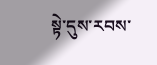སྟེ་དུས་རབས་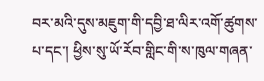བར་མའི་དུས་མཇུག་གི་དབྱི་ཐ་ལིར་འགོ་ཚུགས་པ་དང་། ཕྱིས་སུ་ཡོ་རོབ་གླིང་གི་ས་ཁུལ་གཞན་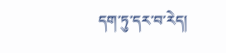དག་ཏུ་དར་བ་རེད།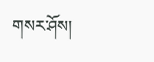གསར་ཤོས།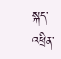སྐད་འཕྲིན་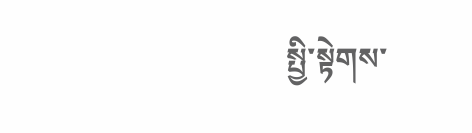སྤྱི་སྟེགས་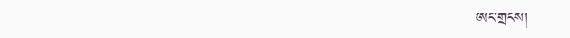ཨང་གྲངས།